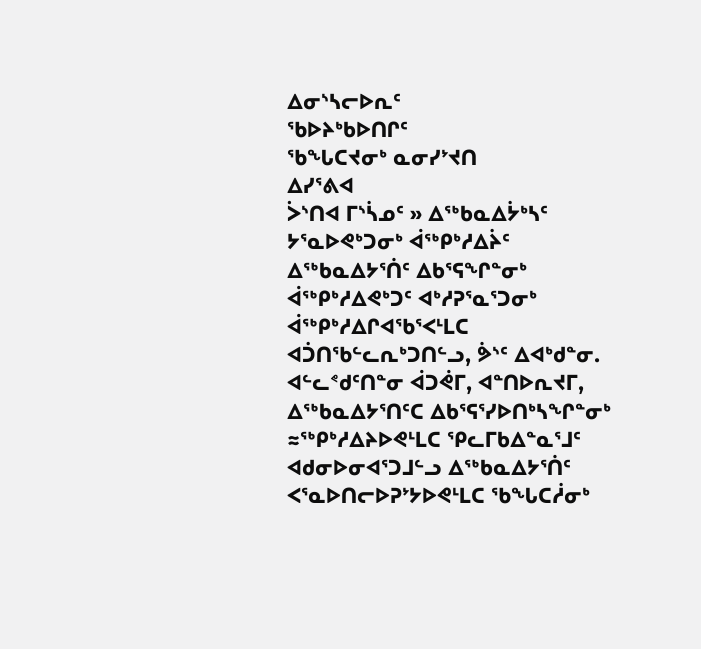ᐃᓂᔅᓴᓕᐅᕆᑦ
ᖃᐅᔨᒃᑲᐅᑎᒋᑦ
ᖃᖓᑕᔪᓂᒃ ᓇᓂᓯᔾᔪᑎ
ᐃᓯᕐᕕᐊ
ᐴᔅᑎᐊ ᒥᔅᓵᓄᑦ » ᐃᖅᑲᓇᐃᔮᒃᓴᑦ
ᔭᕐᓇᐅᕙᒃᑐᓂᒃ ᐋᖅᑭᒃᓱᐃᔩᑦ
ᐃᖅᑲᓇᐃᔭᕐᑏᑦ ᐃᑲᕐᕋᖏᓐᓂᒃ ᐋᖅᑭᒃᓱᐃᕙᒃᑐᑦ ᐊᒃᓱᕈᕐᓇᕐᑐᓂᒃ ᐋᖅᑭᒃᓱᐃᒋᐊᖃᕐᐸᒻᒪᑕ ᐊᑑᑎᖃᓪᓚᕆᒃᑐᑎᓪᓗ, ᕘᔅᑦ ᐃᐊᒃᑯᓐᓂ. ᐊᓪᓚᕝᑯᑦᑎᓐᓂ ᐋᑐᕚᒥ, ᐊᓐᑎᐅᕆᔪᒥ, ᐃᖅᑲᓇᐃᔭᕐᑎᑦᑕ ᐃᑲᕐᕋᕐᓯᐅᑎᒃᓴᖏᓐᓂᒃ ≈ᖅᑭᒃᓱᐃᔨᐅᕙᒻᒪᑕ ᕿᓚᒥᑲᐃᓐᓇᕐᒧᑦ ᐊᑯᓂᐅᓂᐊᕐᑐᒧᓪᓗ ᐃᖅᑲᓇᐃᔭᕐᑏᑦ ᐸᕐᓇᐅᑎᓕᐅᕈᔾᔭᐅᕙᒻᒪᑕ ᖃᖓᑕᓲᓂᒃ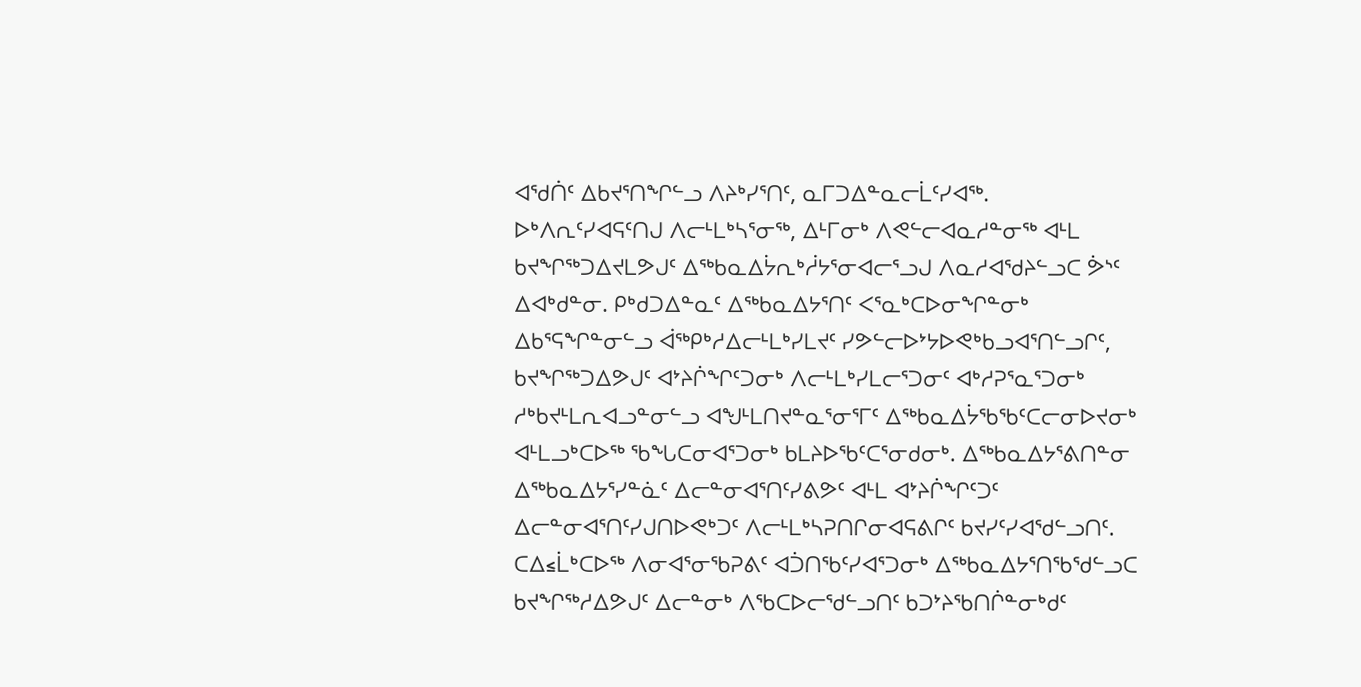ᐊᖁᑏᑦ ᐃᑲᔪᕐᑎᖏᓪᓗ ᐱᔨᒃᓯᕐᑎᑦ, ᓇᒥᑐᐃᓐᓇᓕᒫᑦᓯᐊᖅ.
ᐅᒃᐱᕆᑦᓯᐊᕋᑦᑎᒍ ᐱᓕᒻᒪᒃᓴᕐᓂᖅ, ᐃᒻᒥᓂᒃ ᐱᕙᓪᓕᐊᓇᓱᓐᓂᖅ ᐊᒻᒪ ᑲᔪᖏᖅᑐᐃᔪᒪᕗᒍᑦ ᐃᖅᑲᓇᐃᔮᕆᒃᓲᔭᕐᓂᐊᓕᕐᓗᒍ ᐱᓇᓱᐊᖁᔨᓪᓗᑕ ᕘᔅᑦ ᐃᐊᒃᑯᓐᓂ. ᑭᒃᑯᑐᐃᓐᓇᑦ ᐃᖅᑲᓇᐃᔭᕐᑎᑦ ᐸᕐᓇᒃᑕᐅᓂᖏᓐᓂᒃ ᐃᑲᕐᕋᖏᓐᓂᓪᓗ ᐋᖅᑭᒃᓱᐃᓕᒻᒪᒃᓯᒪᔪᑦ ᓯᕗᓪᓕᐅᔾᔭᐅᕙᒃᑲᓗᐊᕐᑎᓪᓗᒋᑦ, ᑲᔪᖏᖅᑐᐃᕗᒍᑦ ᐊᔾᔨᒌᖏᑦᑐᓂᒃ ᐱᓕᒻᒪᒃᓯᒪᓕᕐᑐᓂᑦ ᐊᒃᓱᕈᕐᓇᕐᑐᓂᒃ ᓱᒃᑲᔪᒻᒪᕆᐊᓗᓐᓂᓪᓗ ᐊᖑᒻᒪᑎᔪᓐᓇᕐᓂᕐᒥᑦ ᐃᖅᑲᓇᐃᔮᖃᖃᑦᑕᓕᓂᐅᔪᓂᒃ ᐊᒻᒪᓗᒃᑕᐅᖅ ᖃᖓᑕᓂᐊᕐᑐᓂᒃ ᑲᒪᔨᐅᖃᑦᑕᕐᓂᑯᓂᒃ. ᐃᖅᑲᓇᐃᔭᕐᕕᑎᓐᓂ ᐃᖅᑲᓇᐃᔭᕐᓯᓐᓈᑦ ᐃᓕᓐᓂᐊᕐᑎᑦᓯᕕᕗᑦ ᐊᒻᒪ ᐊᔾᔨᒌᖏᑦᑐᑦ ᐃᓕᓐᓂᐊᕐᑎᑦᓯᒍᑎᐅᕙᒃᑐᑦ ᐱᓕᒻᒪᒃᓴᕈᑎᒋᓂᐊᕋᕕᒋᑦ ᑲᔪᓯᑦᓯᐊᖁᓪᓗᑎᑦ.
ᑕᐃ≤ᒫᒃᑕᐅᖅ ᐱᓂᐊᕐᓂᖃᕈᕕᑦ ᐊᑑᑎᖃᑦᓯᐊᕐᑐᓂᒃ ᐃᖅᑲᓇᐃᔭᕐᑎᖃᖁᓪᓗᑕ ᑲᔪᖏᖅᓱᐃᕗᒍᑦ ᐃᓕᓐᓂᒃ ᐱᖃᑕᐅᓕᖁᓪᓗᑎᑦ ᑲᑐᔾᔨᖃᑎᒌᓐᓂᒃᑯᑦ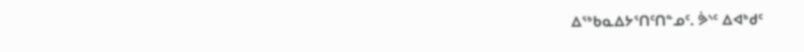ᐃᖅᑲᓇᐃᔭᕐᑎᑦᑎᓐᓄᑦ. ᕘᔅᑦ ᐃᐊᒃᑯᑦ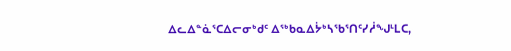ᐃᓚᐃᓐᓈᕐᑕᐃᓕᓂᒃᑯᑦ ᐃᖅᑲᓇᐃᔮᒃᓴᖃᕐᑎᑦᓯᓲᖑᒻᒪᑕ,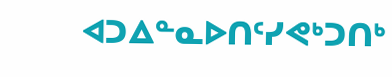ᐊᑐᐃᓐᓇᐅᑎᑦᓯᕙᒃᑐᑎᒃ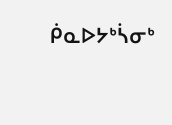ᑮᓇᐅᔭᒃᓵᓂᒃ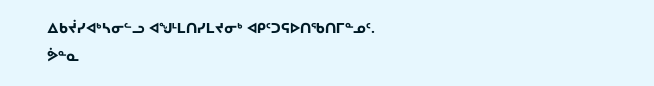ᐃᑲᔫᓯᐊᒃᓴᓂᓪᓗ ᐊᖑᒻᒪᑎᓯᒪᔪᓂᒃ ᐊᑭᑦᑐᕋᐅᑎᖃᑎᒥᓐᓄᑦ.
ᕘᓐᓇ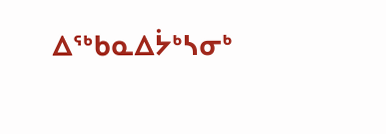ᐃᖅᑲᓇᐃᔮᒃᓴᓂᒃ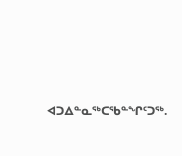ᐊᑐᐃᓐᓇᖅᑕᖃᓐᖏᑦᑐᖅ.